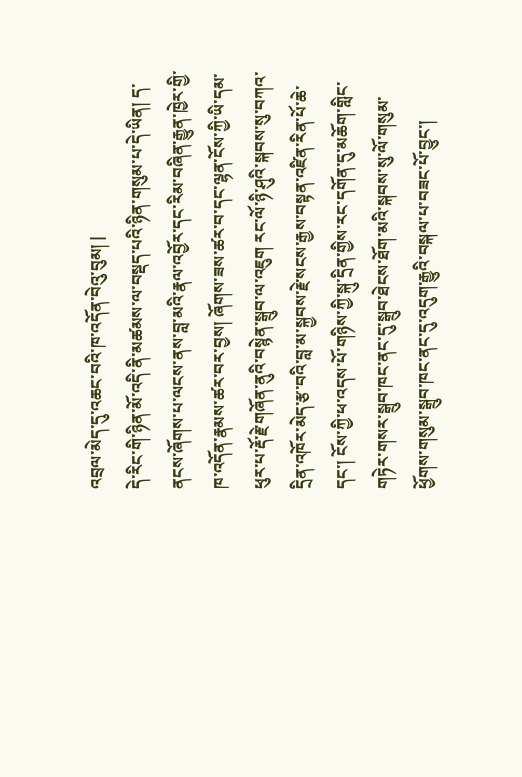འབྲལ་མེད་དུ་འཆང་བའི་ཁ་འདོན་བེའུ་བུམ། |
དེ་རིང་གི་ཉིན་མོ་འདི་ནི་མཚམས་ལ་བསྡད་པའི་ཉིན་གསུམ་པ་དེ་ཡིན། ད་ནངས་ཞོགས་པ་ལངས་ནས་བླ་མའི་རྣལ་འབྱོར་དང་རིམ་བཞིན་རྒྱུན་ཁྱེར་གྱི་ཁ་འདོན་རྣམས་ཚར་བར་བྱས། ཞོགས་ཟས་ཚར་བ་དང་ལྷན་ངོས་ཀྱི་ཡི་དམ་ཕུར་པ་རྡོ་རྗེ་གཞོན་ནུའི་བསྙེན་སྒྲུབ་ལ་འཇུག རང་ལོ་ཉི་ཤུའི་སྐབས་སུ་བཀའ་དྲིན་འཁོར་མེད་རྩ་བའི་བླ་མ་སྐྱབས་རྗེ་སངས་རྒྱས་བསྟན་འཛིན་རིན་པོ་ཆེ་དང་། ངོས་ཀྱི་ཕ་འདས་པོ་གཉིས་ཀྱི་སྐུ་དྲིན་གྱིས་རང་དགོན་དུ་མཆོག་གླིང་གཏེར་གསར་སྒྲུབ་ཁང་ནང་དུ་སྒྲུབ་ཐེངས་ཐོག་མའི་སྐབས་སུ་ལོ་གསུམ་ཕྱོགས་གསུམ་སྒྲུབ་ཁང་ནང་དུ་འདུག་རྒྱུའི་བསྐལ་པ་བཟང་པོ་བྱུང་།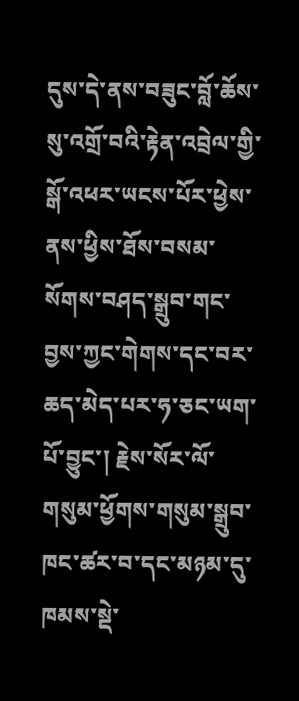དུས་དེ་ནས་བཟུང་བློ་ཆོས་སུ་འགྲོ་བའི་རྟེན་འབྲེལ་གྱི་སྒོ་འཕར་ཡངས་པོར་ཕྱེས་ནས་ཕྱིས་ཐོས་བསམ་སོགས་བཤད་སྒྲུབ་གང་བྱས་ཀྱང་གེགས་དང་བར་ཆད་མེད་པར་ཧ་ཅང་ཡག་པོ་བྱུང་། རྗེས་སོར་ལོ་གསུམ་ཕྱོགས་གསུམ་སྒྲུབ་ཁང་ཚར་བ་དང་མཉམ་དུ་ཁམས་སྡེ་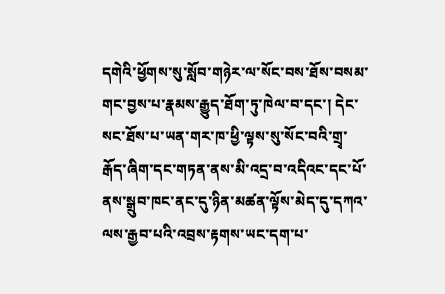དགེའི་ཕྱོགས་སུ་སློབ་གཉེར་ལ་སོང་བས་ཐོས་བསམ་གང་བྱས་པ་རྣམས་རྒྱུད་ཐོག་ཏུ་ཁེལ་བ་དང་། དེང་སང་ཐོས་པ་ཡན་གར་ཁ་ཕྱི་ལྟས་སུ་སོང་བའི་གྲྭ་རྒོད་ཞིག་དང་གཏན་ནས་མི་འདྲ་བ་འདིའང་དང་པོ་ནས་སྒྲུབ་ཁང་ནང་དུ་ཉིན་མཚན་ལྟོས་མེད་དུ་དཀའ་ལས་རྒྱབ་པའི་འབྲས་རྟགས་ཡང་དག་པ་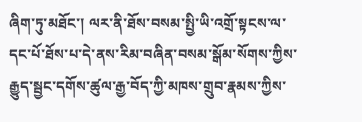ཞིག་ཏུ་མཐོང་། ལར་ནི་ཐོས་བསམ་སྤྱི་ཡི་འགྲོ་སྟངས་ལ་དང་པོ་ཐོས་པ་དེ་ནས་རིམ་བཞིན་བསམ་སྒོམ་སོགས་ཀྱིས་རྒྱུད་སྦྱང་དགོས་ཚུལ་རྒྱ་བོད་ཀྱི་མཁས་གྲུབ་རྣམས་ཀྱིས་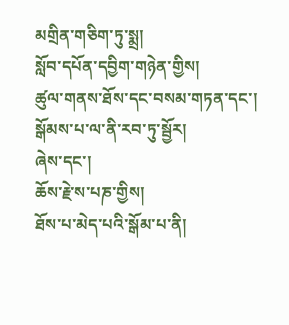མགྲིན་གཅིག་ཏུ་སྨྲ།
སློབ་དཔོན་དབྱིག་གཉེན་གྱིས།
ཚུལ་གནས་ཐོས་དང་བསམ་གཏན་དང་།
སྒོམས་པ་ལ་ནི་རབ་ཏུ་སྦྱོར།
ཞེས་དང་།
ཆོས་རྗེ་ས་པཎ་གྱིས།
ཐོས་པ་མེད་པའི་སྒོམ་པ་ནི།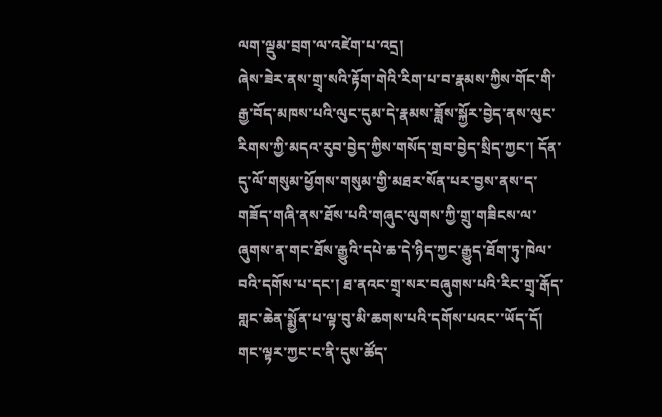ལག་ལྡུམ་བྲག་ལ་འཛེག་པ་འདྲ།
ཞེས་ཟེར་ནས་གྲྭ་སའི་རྟོག་གེའི་རིག་པ་བ་རྣམས་ཀྱིས་གོང་གི་རྒྱ་བོད་མཁས་པའི་ལུང་དུམ་དེ་རྣམས་ཟློས་སྐྱོར་བྱེད་ནས་ལུང་རིགས་ཀྱི་མདའ་རུབ་བྱེད་ཀྱིས་གསོད་གྲབ་བྱེད་སྲིད་ཀྱང་། དོན་དུ་ལོ་གསུམ་ཕྱོགས་གསུམ་གྱི་མཐར་སོན་པར་བྱས་ནས་ད་གཟོད་གཞི་ནས་ཐོས་པའི་གཞུང་ལུགས་ཀྱི་གྲུ་གཟིངས་ལ་ཞུགས་ན་གང་ཐོས་རྒྱུའི་དཔེ་ཆ་དེ་ཉིད་ཀྱང་རྒྱུད་ཐོག་ཏུ་ཁེལ་བའི་དགོས་པ་དང་། ཐ་ནའང་གྲྭ་སར་བཞུགས་པའི་རིང་གྲྭ་རྒོད་གླང་ཆེན་སྨྱོན་པ་ལྟ་བུ་མི་ཆགས་པའི་དགོས་པའང་་ཡོད་དོ།
གང་ལྟར་ཀྱང་ང་ནི་དུས་ཚོད་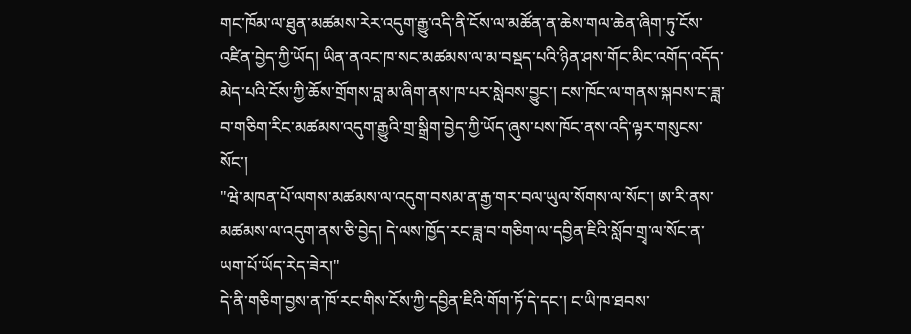གང་ཁོམ་ལ་ཐུན་མཚམས་རེར་འདུག་རྒྱུ་འདི་ནི་ངོས་ལ་མཚོན་ན་ཆེས་གལ་ཆེན་ཞིག་ཏུ་ངོས་འཛིན་བྱེད་ཀྱི་ཡོད། ཡིན་ནའང་ཁ་སང་མཚམས་ལ་མ་བསྡད་པའི་ཉིན་ཤས་གོང་མིང་འགོད་འདོད་མེད་པའི་ངོས་ཀྱི་ཆོས་གྲོགས་བླ་མ་ཞིག་ནས་ཁ་པར་སླེབས་བྱུང་། ངས་ཁོང་ལ་གནས་སྐབས་ང་ཟླ་བ་གཅིག་རིང་མཚམས་འདུག་རྒྱུའི་གྲ་སྒྲིག་བྱེད་ཀྱི་ཡོད་ཞུས་པས་ཁོང་ནས་འདི་ལྟར་གསུངས་སོང་།
"ཝེ་མཁན་པོ་ལགས་མཚམས་ལ་འདུག་བསམ་ན་རྒྱ་གར་བལ་ཡུལ་སོགས་ལ་སོང་། ཨ་རི་ནས་མཚམས་ལ་འདུག་ནས་ཅི་བྱེད། དེ་ལས་ཁྱོད་རང་ཟླ་བ་གཅིག་ལ་དབྱིན་ཇིའི་སློབ་གྲྭ་ལ་སོང་ན་ཡག་པོ་ཡོད་རེད་ཟེར།"
དེ་ནི་གཅིག་བྱས་ན་ཁོ་རང་གིས་ངོས་ཀྱི་དབྱིན་ཇིའི་གོག་ཏོ་དེ་དང་། ང་ཡི་ཁ་ཐབས་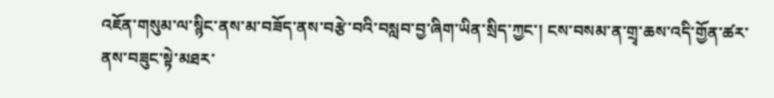འཇོན་གསུམ་ལ་སྙིང་ནས་མ་བཟོད་ནས་བརྩེ་བའི་བསླབ་བྱ་ཞིག་ཡིན་སྲིད་ཀྱང་། ངས་བསམ་ན་གྲྭ་ཆས་འདི་གྱོན་ཚར་ནས་བཟུང་སྟེ་མཐར་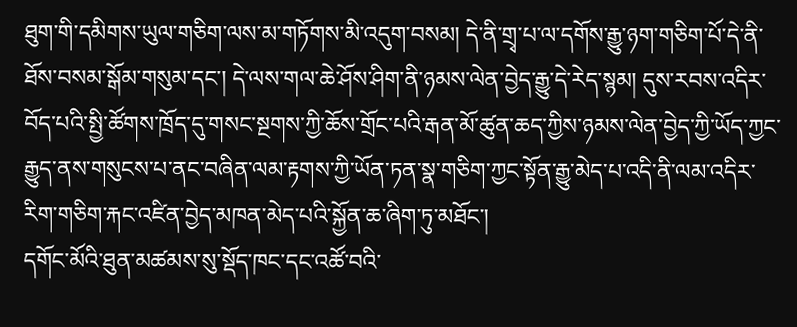ཐུག་གི་དམིགས་ཡུལ་གཅིག་ལས་མ་གཏོགས་མི་འདུག་བསམ། དེ་ནི་གྲྭ་པ་ལ་དགོས་རྒྱུ་ཉག་གཅིག་པོ་དེ་ནི་ཐོས་བསམ་སྒོམ་གསུམ་དང་། དེ་ལས་གལ་ཆེ་ཤོས་ཤིག་ནི་ཉམས་ལེན་བྱེད་རྒྱུ་དེ་རེད་སྙམ། དུས་རབས་འདིར་བོད་པའི་སྤྱི་ཚོགས་ཁྲོད་དུ་གསང་སྔགས་ཀྱི་ཆོས་གྲོང་པའི་རྒན་མོ་ཚུན་ཆད་ཀྱིས་ཉམས་ལེན་བྱེད་ཀྱི་ཡོད་ཀྱང་རྒྱུད་ནས་གསུངས་པ་ནང་བཞིན་ལམ་རྟགས་ཀྱི་ཡོན་ཏན་སྣ་གཅིག་ཀྱང་སྟོན་རྒྱུ་མེད་པ་འདི་ནི་ལམ་འདིར་རིག་གཅིག་རྐང་འཛིན་བྱེད་མཁན་མེད་པའི་སྐྱོན་ཆ་ཞིག་ཏུ་མཐོང་།
དགོང་མོའི་ཐུན་མཚམས་སུ་སྡོད་ཁང་དང་འཚོ་བའི་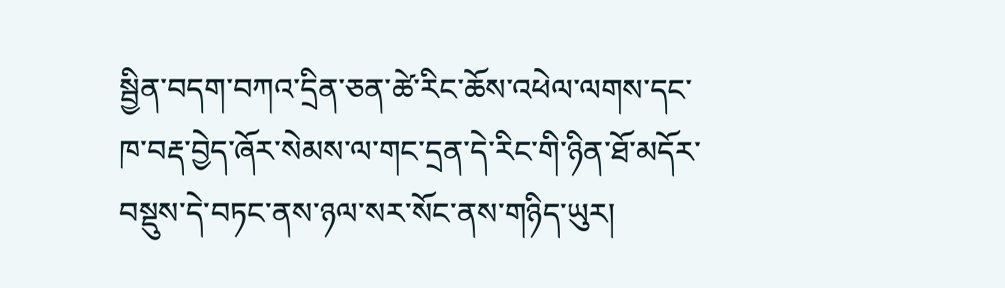སྦྱིན་བདག་བཀའ་དྲིན་ཅན་ཚེ་རིང་ཆོས་འཕེལ་ལགས་དང་ཁ་བརྡ་བྱེད་ཞོར་སེམས་ལ་གང་དྲན་དེ་རིང་གི་ཉིན་ཐོ་མདོར་བསྡུས་དེ་བཏང་ནས་ཉལ་སར་སོང་ནས་གཉིད་ཡུར།